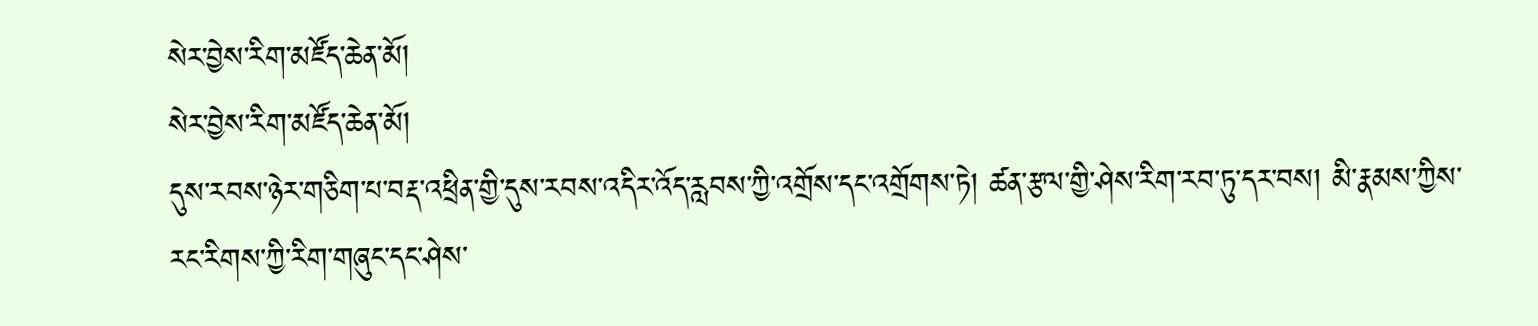སེར་བྱེས་རིག་མཛོད་ཆེན་མོ།
སེར་བྱེས་རིག་མཛོད་ཆེན་མོ།
དུས་རབས་ཉེར་གཅིག་པ་བརྡ་འཕྲིན་གྱི་དུས་རབས་འདིར་འོད་རླབས་ཀྱི་འགྲོས་དང་འགྲོགས་ཏེ། ཚན་རྩལ་གྱི་ཤེས་རིག་རབ་ཏུ་དར་བས། མི་རྣམས་ཀྱིས་རང་རིགས་ཀྱི་རིག་གཞུང་དང་ཤེས་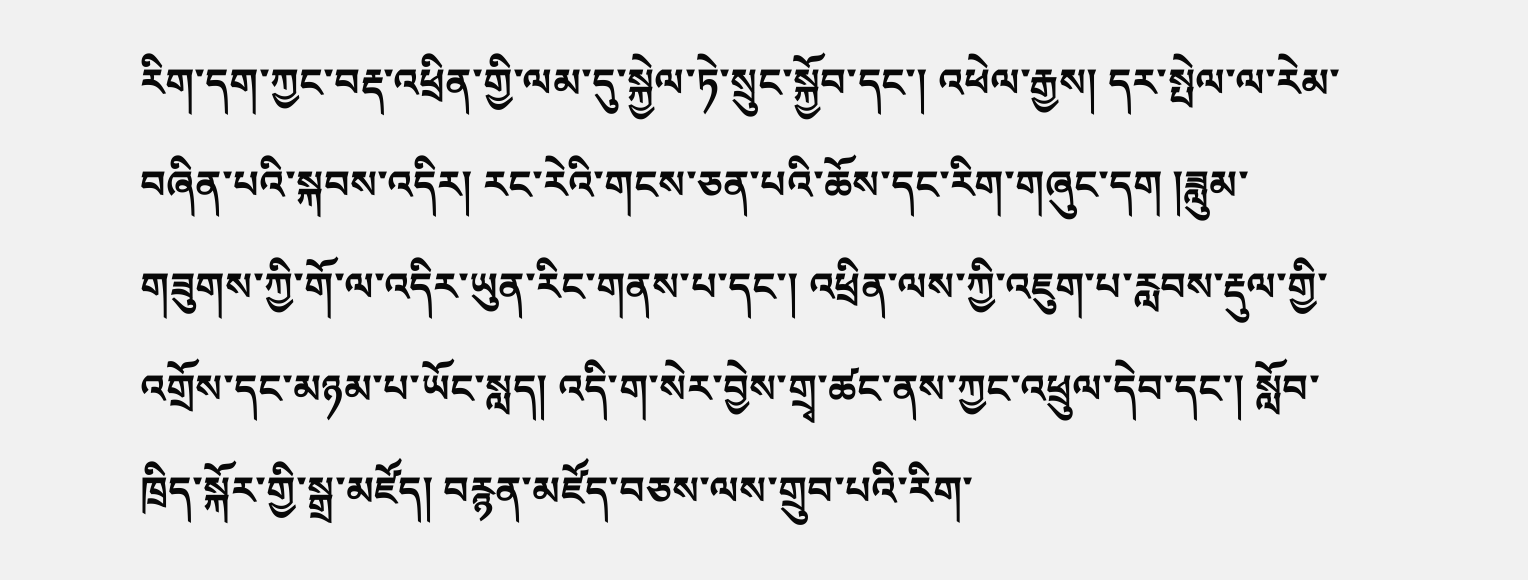རིག་དག་ཀྱང་བརྡ་འཕྲིན་གྱི་ལམ་དུ་སྐྱེལ་ཏེ་སྲུང་སྐྱོབ་དང་། འཕེལ་རྒྱས། དར་སྤེལ་ལ་རེམ་བཞིན་པའི་སྐབས་འདིར། རང་རེའི་གངས་ཅན་པའི་ཆོས་དང་རིག་གཞུང་དག །ཟླུམ་གཟུགས་ཀྱི་གོ་ལ་འདིར་ཡུན་རིང་གནས་པ་དང་། འཕྲིན་ལས་ཀྱི་འཇུག་པ་རླབས་རྡུལ་གྱི་འགྲོས་དང་མཉམ་པ་ཡོང་སླད། འདི་ག་སེར་བྱེས་གྲྭ་ཚང་ནས་ཀྱང་འཕྲུལ་དེབ་དང་། སློབ་ཁྲིད་སྐོར་གྱི་སྒྲ་མཛོད། བརྙན་མཛོད་བཅས་ལས་གྲུབ་པའི་རིག་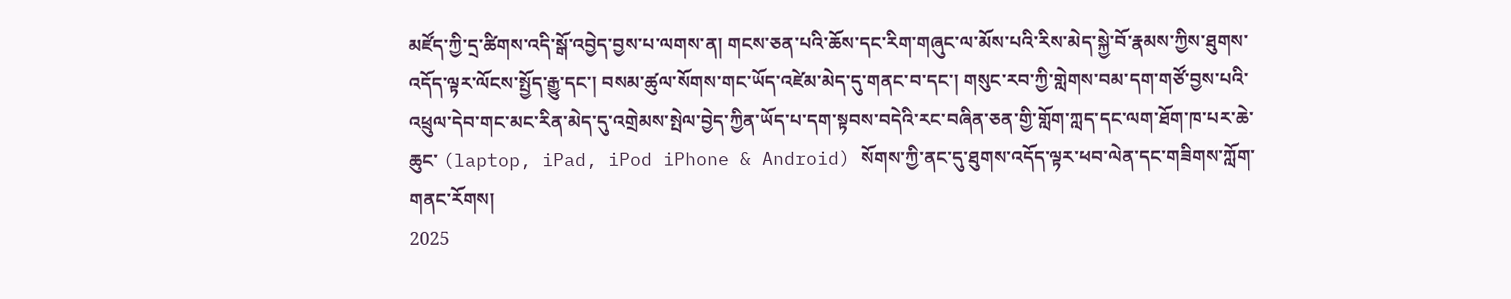མཛོད་ཀྱི་དྲ་ཚིགས་འདི་སྒོ་འབྱེད་བྱས་པ་ལགས་ན། གངས་ཅན་པའི་ཆོས་དང་རིག་གཞུང་ལ་མོས་པའི་རིས་མེད་སྐྱེ་བོ་རྣམས་ཀྱིས་ཐུགས་འདོད་ལྟར་ལོངས་སྤྱོད་རྒྱུ་དང་། བསམ་ཚུལ་སོགས་གང་ཡོད་འཛེམ་མེད་དུ་གནང་བ་དང་། གསུང་རབ་ཀྱི་གླེགས་བམ་དག་གཙོ་བྱས་པའི་འཕྲུལ་དེབ་གང་མང་རིན་མེད་དུ་འགྲེམས་སྤེལ་བྱེད་ཀྱིན་ཡོད་པ་དག་སྟབས་བདེའི་རང་བཞིན་ཅན་གྱི་གློག་ཀླད་དང་ལག་ཐོག་ཁ་པར་ཆེ་ཆུང་ (laptop, iPad, iPod iPhone & Android) སོགས་ཀྱི་ནང་དུ་ཐུགས་འདོད་ལྟར་ཕབ་ལེན་དང་གཟིགས་ཀློག་གནང་རོགས།
2025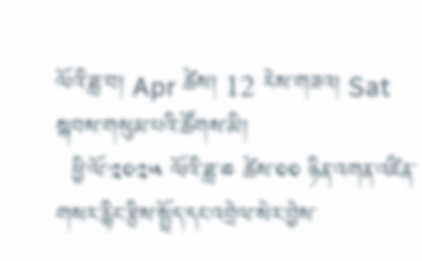ལོའི་ཟླ་བ། Apr ཚེས། 12 རེས་གཟའ། Sat
སྐབས་གསུམ་པའི་ཚོགས་མི།
  ཕྱི་ལོ་༢༠༢༥ ལོའི་ཟླ་༤ ཚེས་༠༠ ཉིན་འགན་འཛིན་གསར་རྙིང་རྩིས་སྤྲོད་དང་འབྲེལ་སེར་བྱེས་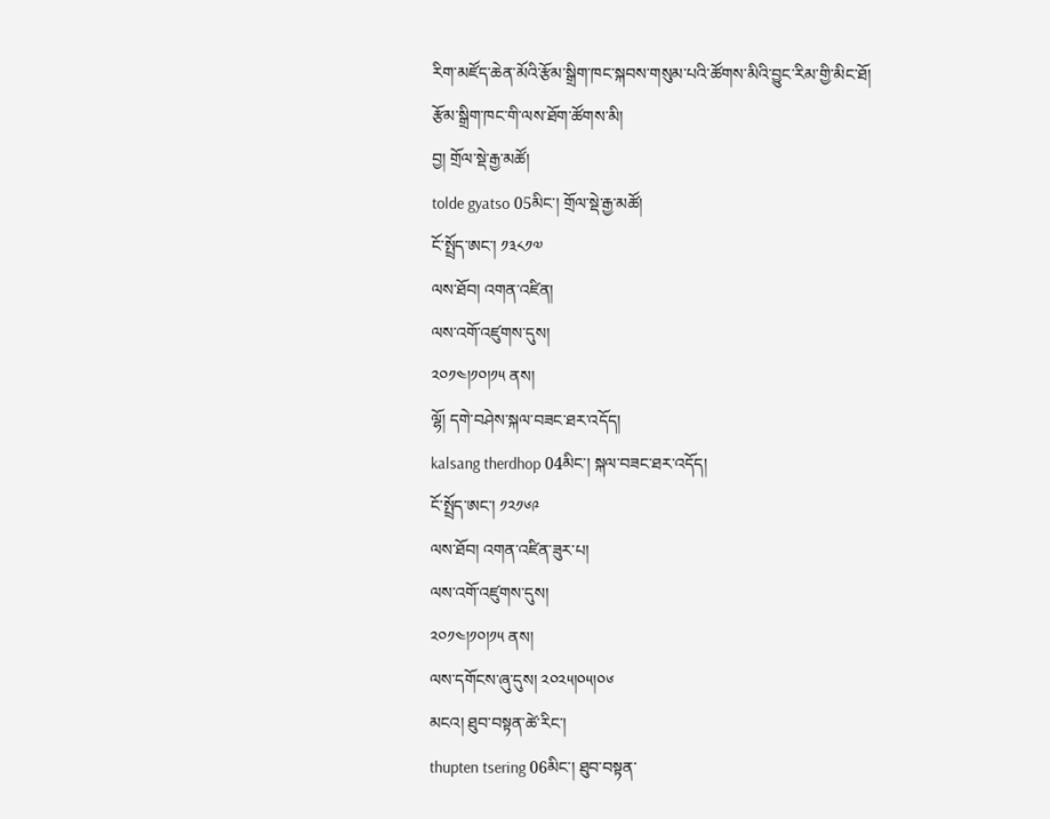རིག་མཛོད་ཆེན་མོའི་རྩོམ་སྒྲིག་ཁང་སྐབས་གསུམ་པའི་ཚོགས་མིའི་བྱུང་རིམ་གྱི་མིང་ཐོ།
རྩོམ་སྒྲིག་ཁང་གི་ལས་ཐོག་ཚོགས་མི།
བྱ། གྲོལ་སྡེ་རྒྱ་མཚོ།
tolde gyatso 05མིང་། གྲོལ་སྡེ་རྒྱ་མཚོ།
ངོ་སྤྲོད་ཨང་། ༡༣༨༡༧
ལས་ཐོབ། འགན་འཛིན།
ལས་འགོ་འཛུགས་དུས།
༢༠༡༤།༡༠།༡༥ ནས།
ལྷོ། དགེ་བཤེས་སྐལ་བཟང་ཐར་འདོད།
kalsang therdhop 04མིང་། སྐལ་བཟང་ཐར་འདོད།
ངོ་སྤྲོད་ཨང་། ༡༢༡༦༩
ལས་ཐོབ། འགན་འཛིན་ཟུར་པ།
ལས་འགོ་འཛུགས་དུས།
༢༠༡༤།༡༠།༡༥ ནས།
ལས་དགོངས་ཞུ་དུས། ༢༠༢༥།༠༥།༠༦
མངའ། ཐུབ་བསྟན་ཚེ་རིང་།
thupten tsering 06མིང་། ཐུབ་བསྟན་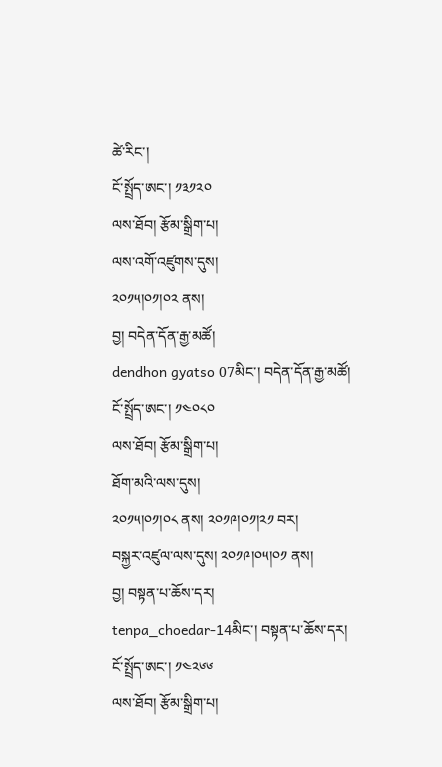ཚེ་རིང་།
ངོ་སྤྲོད་ཨང་། ༡༣༡༢༠
ལས་ཐོབ། རྩོམ་སྒྲིག་པ།
ལས་འགོ་འཛུགས་དུས།
༢༠༡༥།༠༡།༠༢ ནས།
བྱ། བདེན་དོན་རྒྱ་མཚོ།
dendhon gyatso 07མིང་། བདེན་དོན་རྒྱ་མཚོ།
ངོ་སྤྲོད་ཨང་། ༡༤༠༨༠
ལས་ཐོབ། རྩོམ་སྒྲིག་པ།
ཐོག་མའི་ལས་དུས།
༢༠༡༥།༠༡།༠༨ ནས། ༢༠༡༩།༠༡།༢༡ བར།
བསྐྱར་འཛུལ་ལས་དུས། ༢༠༡༩།༠༥།༠༡ ནས།
བྱ། བསྟན་པ་ཆོས་དར།
tenpa_choedar-14མིང་། བསྟན་པ་ཆོས་དར།
ངོ་སྤྲོད་ཨང་། ༡༤༢༦༦
ལས་ཐོབ། རྩོམ་སྒྲིག་པ།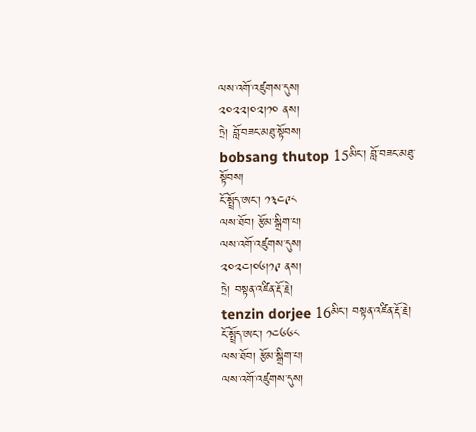ལས་འགོ་འཛུགས་དུས།
༢༠༢༢།༠༢།༡༠ ནས།
ཏྲེ། བློ་བཟང་མཐུ་སྟོབས།
bobsang thutop 15མིང་། བློ་བཟང་མཐུ་སྟོབས།
ངོ་སྤྲོད་ཨང་། ༡༣༤༩༨
ལས་ཐོབ། རྩོམ་སྒྲིག་པ།
ལས་འགོ་འཛུགས་དུས།
༢༠༢༤།༠༦།༡༩ ནས།
ཏྲེ། བསྟན་འཛིན་རྡོ་རྗེ།
tenzin dorjee 16མིང་། བསྟན་འཛིན་རྡོ་རྗེ།
ངོ་སྤྲོད་ཨང་། ༡༤༦༦༨
ལས་ཐོབ། རྩོམ་སྒྲིག་པ།
ལས་འགོ་འཛུགས་དུས།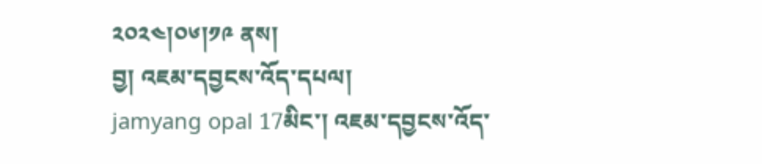༢༠༢༤།༠༦།༡༩ ནས།
བྱ། འཇམ་དབྱངས་འོད་དཔལ།
jamyang opal 17མིང་། འཇམ་དབྱངས་འོད་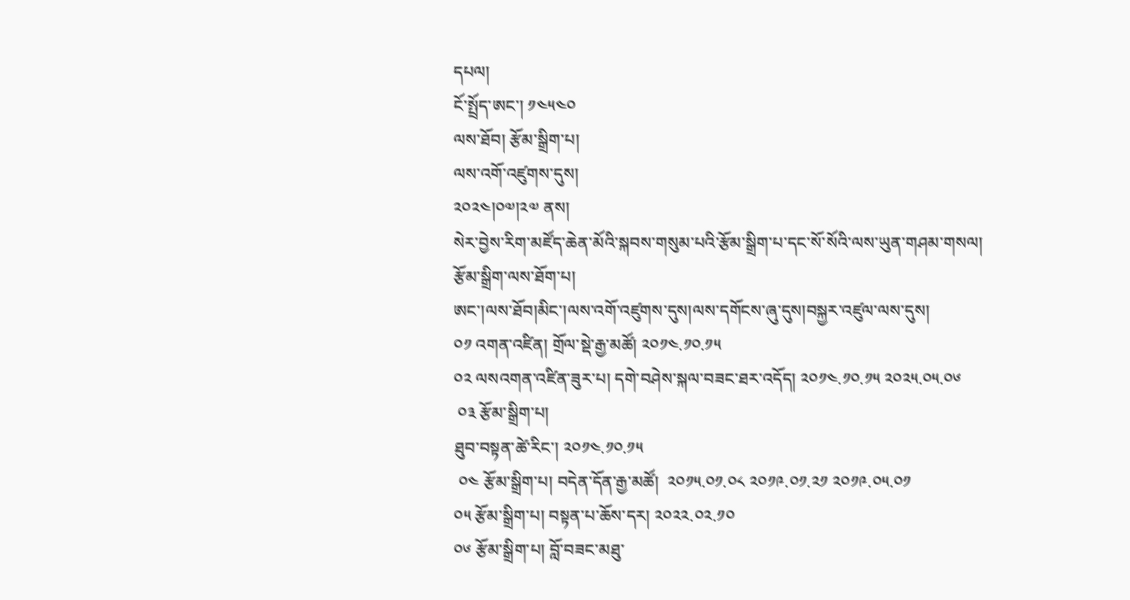དཔལ།
ངོ་སྤྲོད་ཨང་། ༡༤༥༤༠
ལས་ཐོབ། རྩོམ་སྒྲིག་པ།
ལས་འགོ་འཛུགས་དུས།
༢༠༢༤།༠༧།༢༧ ནས།
སེར་བྱེས་རིག་མཛོད་ཆེན་མོའི་སྐབས་གསུམ་པའི་རྩོམ་སྒྲིག་པ་དང་སོ་སོའི་ལས་ཡུན་གཤམ་གསལ།
རྩོམ་སྒྲིག་ལས་ཐོག་པ།
ཨང་།ལས་ཐོབ།མིང་།ལས་འགོ་འཛུགས་དུས།ལས་དགོངས་ཞུ་དུས།བསྐྱར་འཛུལ་ལས་དུས།
༠༡ འགན་འཛིན། གྲོལ་སྡེ་རྒྱ་མཚོ། ༢༠༡༤.༡༠.༡༥
༠༢ ལསའགན་འཛིན་ཟུར་པ། དགེ་བཤེས་སྐལ་བཟང་ཐར་འདོད། ༢༠༡༤.༡༠.༡༥ ༢༠༢༥.༠༥.༠༦
 ༠༣ རྩོམ་སྒྲིག་པ།
ཐུབ་བསྟན་ཚེ་རིང་། ༢༠༡༤.༡༠.༡༥
 ༠༤ རྩོམ་སྒྲིག་པ། བདེན་དོན་རྒྱ་མཚོ།  ༢༠༡༥.༠༡.༠༨ ༢༠༡༩.༠༡.༢༡ ༢༠༡༩.༠༥.༠༡
༠༥ རྩོམ་སྒྲིག་པ། བསྟན་པ་ཆོས་དར། ༢༠༢༢.༠༢.༡༠
༠༦ རྩོམ་སྒྲིག་པ། བློ་བཟང་མཐུ་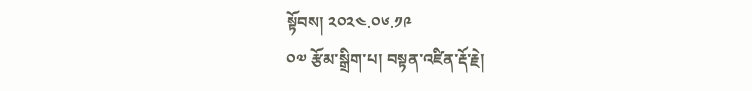སྟོབས། ༢༠༢༤.༠༦.༡༩
༠༧ རྩོམ་སྒྲིག་པ། བསྟན་འཛིན་རྡོ་རྗེ།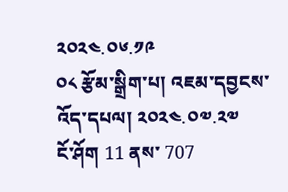༢༠༢༤.༠༦.༡༩
༠༨ རྩོམ་སྒྲིག་པ། འཇམ་དབྱངས་འོད་དཔལ། ༢༠༢༤.༠༧.༢༧
ངོ་ཤོག 11 ནས་ 707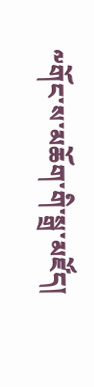༸གོང་ས་མཆོག་གི་སྒྲ་མཛོད།